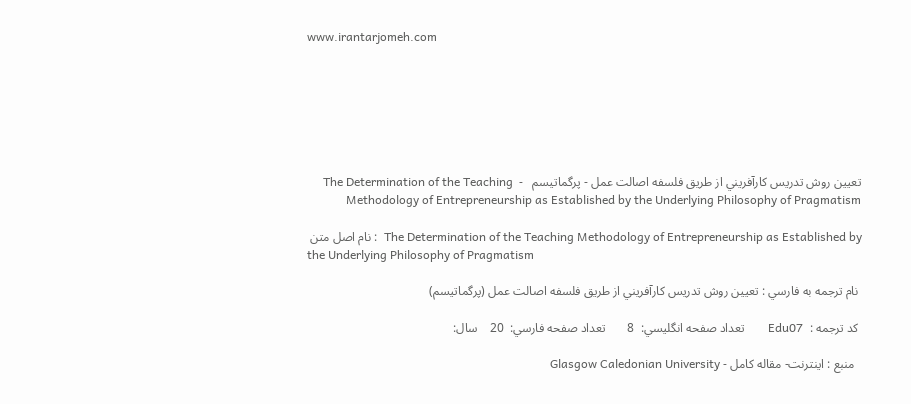www.irantarjomeh.com







تعيين روش تدريس كارآفريني از طريق فلسفه اصالت عمل - پرگماتيسم   -  The Determination of the Teaching Methodology of Entrepreneurship as Established by the Underlying Philosophy of Pragmatism

 نام اصل متن :  The Determination of the Teaching Methodology of Entrepreneurship as Established by the Underlying Philosophy of Pragmatism

 نام ترجمه به فارسي : تعيين روش تدريس كارآفريني از طريق فلسفه اصالت عمل (پرگماتيسم)

 كد ترجمه :  Edu07        تعداد صفحه انگليسي:  8       تعداد صفحه فارسي:  20    سال:

  منبع : اينترنت- مقاله كامل - Glasgow Caledonian University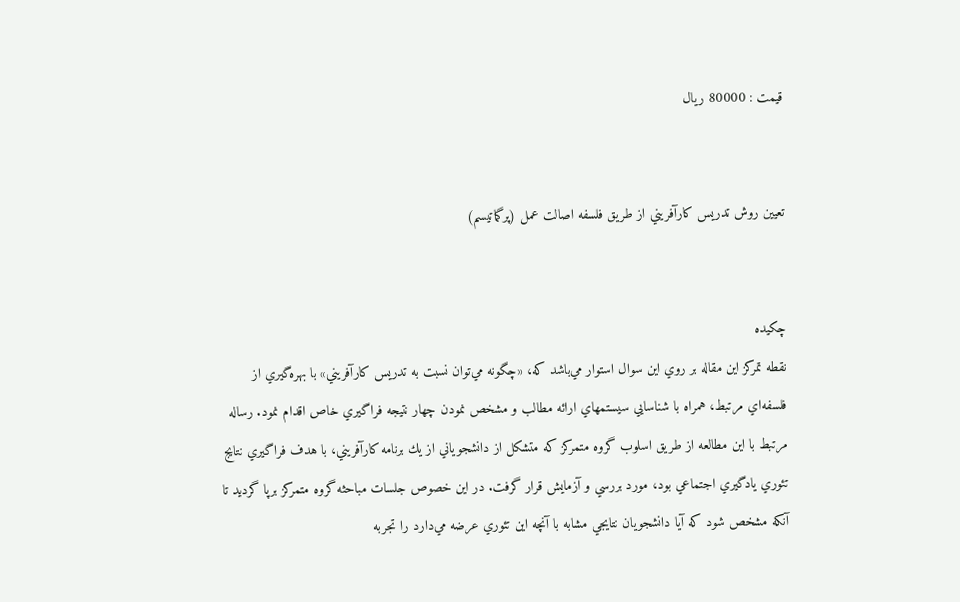قيمت : 80000 ريال


تعيين روش تدريس كارآفريني از طريق فلسفه اصالت عمل (پرگماتيسم)


چكيده
نقطه تمركز اين مقاله بر روي اين سوال استوار مي‌باشد كه، «چگونه مي‌توان نسبت به تدريس كارآفريني» با بهره‌گيري از فلسفه‌اي مرتبط، همراه با شناسايي سيستمهاي ارائه مطالب و مشخص نمودن چهار نتيجه فراگيري خاص اقدام نمود. رساله مرتبط با اين مطالعه از طريق اسلوب گروه متمركز كه متشكل از دانشجوياني از يك برنامه كارآفريني، با هدف فراگيري نتايج تئوري ياد‌گيري اجتماعي بود، مورد بررسي و آزمايش قرار گرفت. در اين خصوص جلسات مباحثه گروه متمركز برپا گرديد تا آنكه مشخص شود كه آيا دانشجويان نتايجي مشابه با آنچه اين تئوري عرضه مي‌دارد را تجربه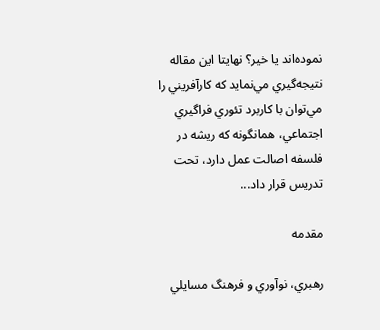نموده‌اند يا خير؟ نهايتا اين مقاله نتيجه‌گيري مي‌نمايد كه كارآفريني را مي‌توان با كاربرد تئوري فراگيري اجتماعي، همانگونه كه ريشه در فلسفه اصالت عمل دارد، تحت تدريس قرار داد...

مقدمه

رهبري، نوآوري و فرهنگ مسايلي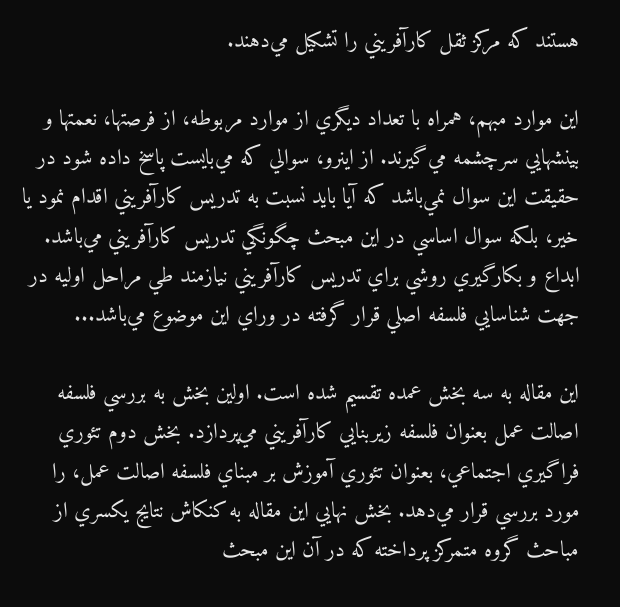هستند كه مركز ثقل كارآفريني را تشكيل مي‌دهند.

اين موارد مبهم، همراه با تعداد ديگري از موارد مربوطه، از فرصتها، نعمتها و بينشهايي سرچشمه مي‌گيرند. از اينرو، سوالي كه مي‌بايست پاسخ داده شود در حقيقت اين سوال نمي‌باشد كه آيا بايد نسبت به تدريس كارآفريني اقدام نمود يا خير، بلكه سوال اساسي در اين مبحث چگونگي تدريس كارآفريني مي‌باشد. ابداع و بكارگيري روشي براي تدريس كارآفريني نيازمند طي مراحل اوليه در جهت شناسايي فلسفه اصلي قرار گرفته در وراي اين موضوع مي‌باشد...

اين مقاله به سه بخش عمده تقسيم شده است. اولين بخش به بررسي فلسفه اصالت عمل بعنوان فلسفه زيربنايي كارآفريني مي‌پردازد. بخش دوم تئوري فراگيري اجتماعي، بعنوان تئوري آموزش بر مبناي فلسفه اصالت عمل، را مورد بررسي قرار مي‌دهد. بخش نهايي اين مقاله به كنكاش نتايج يكسري از مباحث گروه متمركز پرداخته كه در آن اين مبحث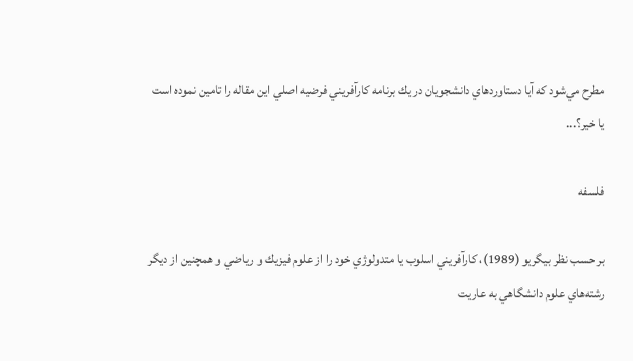مطرح مي‌شود كه آيا دستاوردهاي دانشجويان در يك برنامه كارآفريني فرضيه اصلي اين مقاله را تامين نموده است يا خير؟...

فلسفه

بر حسب نظر بيگريو (1989)، كارآفريني اسلوب يا متدولوژي خود را از علوم فيزيك و رياضي و همچنين از ديگر رشته‌هاي علوم دانشگاهي به عاريت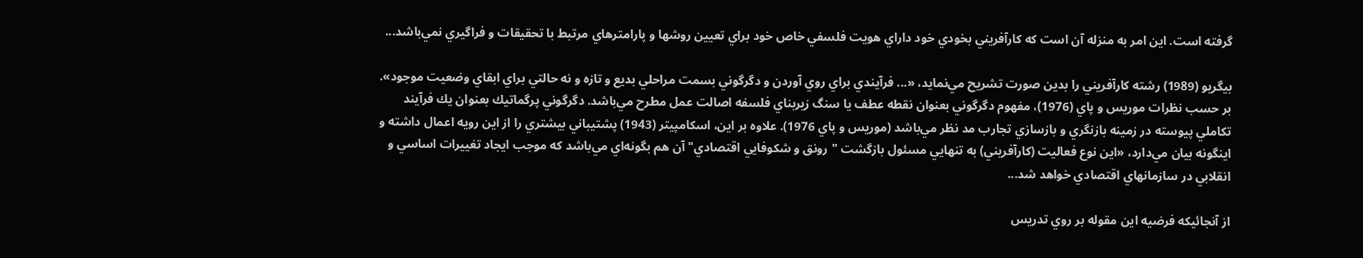گرفته است. اين امر به منزله آن است كه كارآفريني بخودي خود داراي هويت فلسفي خاص خود براي تعيين روشها و پارامترهاي مرتبط با تحقيقات و فراگيري نمي‌باشد...

بيگريو (1989) رشته كارآفريني را بدين صورت تشريح مي‌نمايد، «... فرآيندي براي روي آوردن و دگرگوني بسمت مراحلي بديع و تازه و نه حالتي براي ابقاي وضعيت موجود». بر حسب نظرات موريس و پاي (1976)، مفهوم دگرگوني بعنوان نقطه عطف يا سنگ زيربناي فلسفه اصالت عمل مطرح مي‌باشد. دگرگوني پرگماتيك بعنوان يك فرآيند تكاملي پيوسته در زمينه بازنگري و بازسازي تجارب مد نظر مي‌باشد (موريس و پاي 1976). علاوه بر اين، اسكامپيتر (1943) پشتيباني بيشتري را از اين رويه اعمال داشته و اينگونه بيان مي‌دارد، «اين نوع فعاليت (كارآفريني) به تنهايي مسئول بازگشت "رونق و شكوفايي اقتصادي" آن هم بگونه‌اي مي‌باشد كه موجب ايجاد تغييرات اساسي و انقلابي در سازمانهاي اقتصادي خواهد شد...

از آنجائيكه فرضيه اين مقوله بر روي تدريس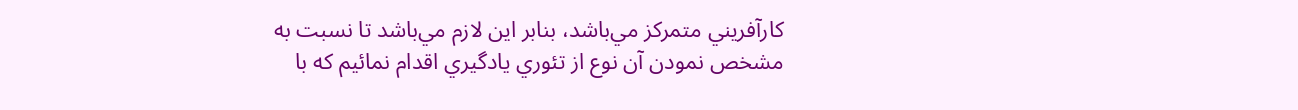كارآفريني متمركز مي‌باشد، بنابر اين لازم مي‌باشد تا نسبت به مشخص نمودن آن نوع از تئوري يادگيري اقدام نمائيم كه با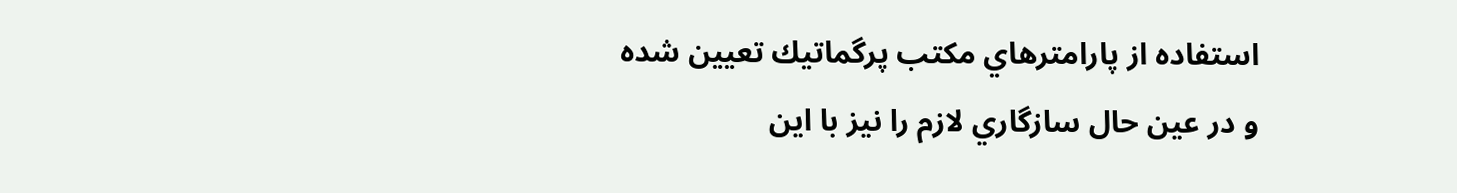استفاده از پارامترهاي مكتب پرگماتيك تعيين شده و در عين حال سازگاري لازم را نيز با اين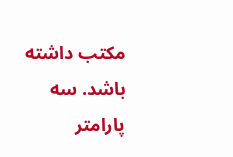مكتب داشته باشد. سه پارامتر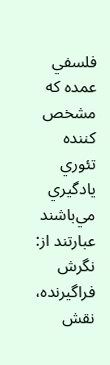فلسفي عمده كه مشخص كننده تئوري يادگيري مي‌باشند عبارتند از: نگرش فراگيرنده، نقش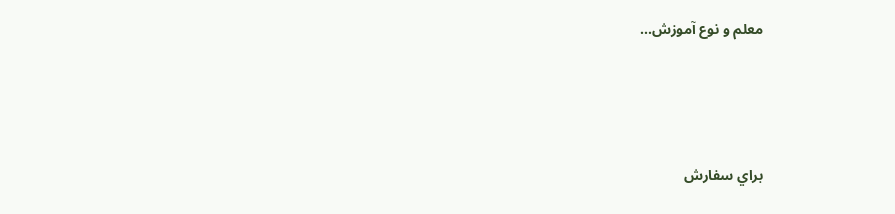معلم و نوع آموزش...




براي سفارش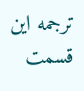ترجمه اين قسمت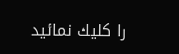را كليك نمائيد